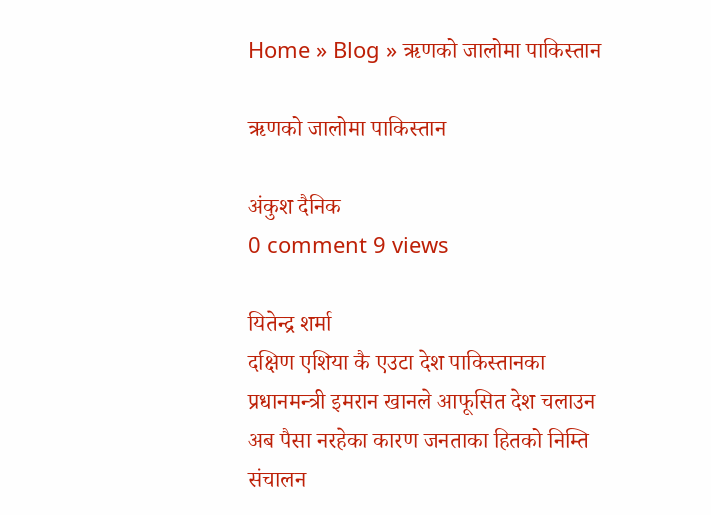Home » Blog » ऋणको जालोमा पाकिस्तान

ऋणको जालोमा पाकिस्तान

अंकुश दैनिक
0 comment 9 views

यितेन्द्र शर्मा
दक्षिण एशिया कै एउटा देश पाकिस्तानका प्रधानमन्त्री इमरान खानले आफूसित देश चलाउन अब पैसा नरहेका कारण जनताका हितको निम्ति संचालन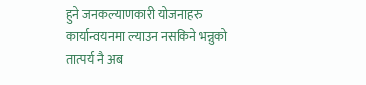हुने जनकल्याणकारी योजनाहरु कार्यान्वयनमा ल्याउन नसकिने भन्नुको तात्पर्य नै अब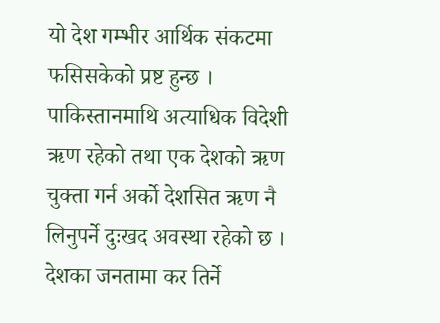यो देश गम्भीर आर्थिक संकटमा फसिसकेको प्रष्ट हुन्छ । पाकिस्तानमाथि अत्याधिक विदेशी ऋण रहेको तथा एक देशको ऋण चुक्ता गर्न अर्को देशसित ऋण नै लिनुपर्ने दुःखद अवस्था रहेको छ । देशका जनतामा कर तिर्ने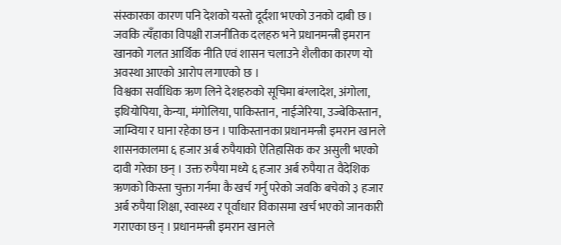संस्कारका कारण पनि देशको यस्तो दूर्दशा भएको उनको दाबी छ । जवकि त्यँहाका विपक्षी राजनीतिक दलहरु भने प्रधानमन्त्री इमरान खानको गलत आर्थिक नीति एवं शासन चलाउने शैलीका कारण यो अवस्था आएको आरोप लगाएको छ ।
विश्वका सर्वाधिक ऋण लिने देशहरुको सूचिमा बंग्लादेश, अंगोला, इथियोपिया, केन्या, मंगोलिया, पाकिस्तान, नाईजेरिया, उज्बेकिस्तान, जाम्विया र घाना रहेका छन । पाकिस्तानका प्रधानमन्त्री इमरान खानले शासनकालमा ६ हजार अर्ब रुपैयाको ऐतिहासिक कर असुली भएको दावी गरेका छन् । उक्त रुपैया मध्ये ६ हजार अर्ब रुपैया त वैदेशिक ऋणको किस्ता चुक्ता गर्नमा कै खर्च गर्नु परेको जवकि बचेको ३ हजार अर्ब रुपैया शिक्षा, स्वास्थ्य र पूर्वाधार विकासमा खर्च भएको जानकारी गराएका छन् । प्रधानमन्त्री इमरान खानले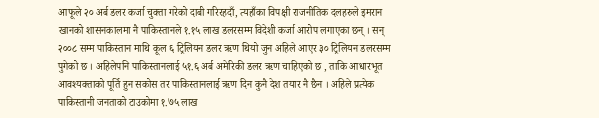आफूले २० अर्ब डलर कर्जा चुक्ता गरेको दाबी गरिरहदाँ, त्यहाँका विपक्षी राजनीतिक दलहरुले इमरान खानको शासनकालमा नै पाकिस्तानले १.१५ लाख डलरसम्म विदेशी कर्जा आरोप लगाएका छन् । सन् २००८ सम्म पाकिस्तान माथि कूल ६ ट्रिलियन डलर ऋण थियो जुन अहिले आएर ३० ट्रिलियन डलरसम्म पुगेको छ । अहिलेपनि पाकिस्तानलाई ५१.६ अर्ब अमेरिकी डलर ऋण चाहिएको छ , ताकि आधारभूत आवश्यक्ताको पूर्ति हुन सकोस तर पाकिस्तानलाई ऋण दिन कुनै देश तयार नै छैन । अहिले प्रत्येक पाकिस्तानी जनताको टाउकोमा १.७५ लाख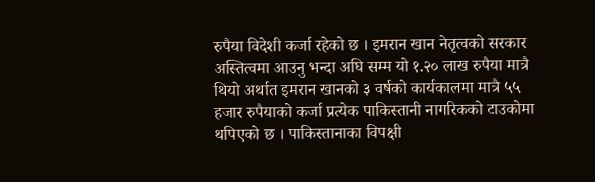रुपैया विदेशी कर्जा रहेको छ । इमरान खान नेतृत्वको सरकार अस्तित्वमा आउनु भन्दा अघि सम्म यो १.२० लाख रुपैया मात्रै थियो अर्थात इमरान खानको ३ वर्षको कार्यकालमा मात्रै ५५ हजार रुपैयाको कर्जा प्रत्येक पाकिस्तानी नागरिकको टाउकोमा थपिएको छ । पाकिस्तानाका विपक्षी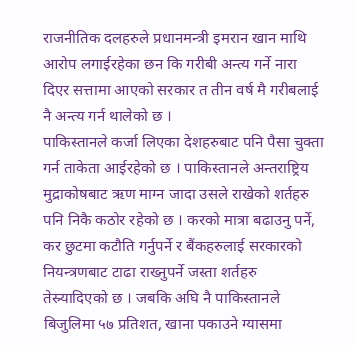राजनीतिक दलहरुले प्रधानमन्त्री इमरान खान माथि आरोप लगाईरहेका छन कि गरीबी अन्त्य गर्ने नारा दिएर सत्तामा आएको सरकार त तीन वर्ष मै गरीबलाई नै अन्त्य गर्न थालेको छ ।
पाकिस्तानले कर्जा लिएका देशहरुबाट पनि पैसा चुक्ता गर्न ताकेता आईरहेको छ । पाकिस्तानले अन्तराष्ट्रिय मुद्राकोषबाट ऋण माग्न जादा उसले राखेको शर्तहरु पनि निकै कठोर रहेको छ । करको मात्रा बढाउनु पर्ने, कर छुटमा कटौति गर्नुपर्ने र बैंकहरुलाई सरकारको नियन्त्रणबाट टाढा राख्नुपर्ने जस्ता शर्तहरु तेस्र्यादिएको छ । जबकि अघि नै पाकिस्तानले बिजुलिमा ५७ प्रतिशत, खाना पकाउने ग्यासमा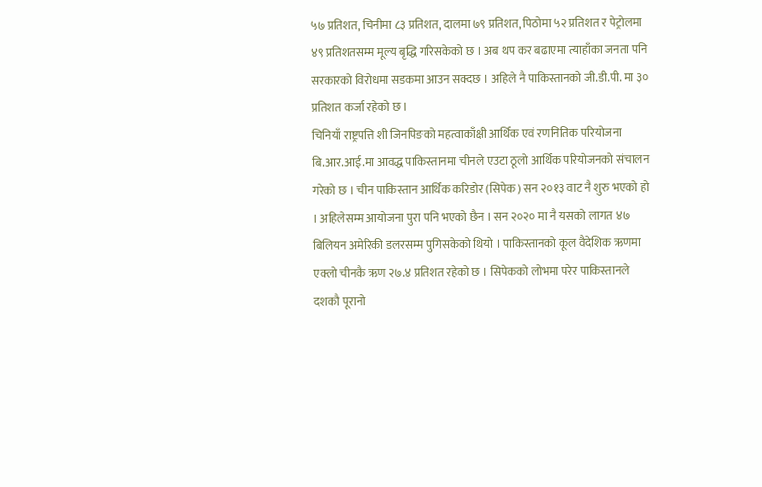५७ प्रतिशत, चिनीमा ८३ प्रतिशत, दालमा ७९ प्रतिशत, पिठोमा ५२ प्रतिशत र पेट्रोलमा ४९ प्रतिशतसम्म मूल्य बृद्धि गरिसकेको छ । अब थप कर बढाएमा त्याहाँका जनता पनि सरकारको विरोधमा सडकमा आउन सक्दछ । अहिले नै पाकिस्तानको जी.डी.पी. मा ३० प्रतिशत कर्जा रहेको छ ।
चिनियाँ राष्ट्रपत्ति शी जिनपिङको महत्वाकाँक्षी आर्थिक एवं रणनितिक परियोजना बि.आर.आई.मा आवद्ध पाकिस्तानमा चीनले एउटा ठूलो आर्थिक परियोजनको संचालन गरेको छ । चीन पाकिस्तान आर्थिक करिडोर (सिपेक) सन २०१३ वाट नै शुरु भएको हो । अहिलेसम्म आयोजना पुरा पनि भएको छैन । सन २०२० मा नै यसको लागत ४७ बिलियन अमेरिकी डलरसम्म पुगिसकेको थियो । पाकिस्तानको कूल वैदेशिक ऋणमा एक्लो चीनकै ऋण २७.४ प्रतिशत रहेको छ । सिपेकको लोभमा परेर पाकिस्तानले दशकौ पूरानो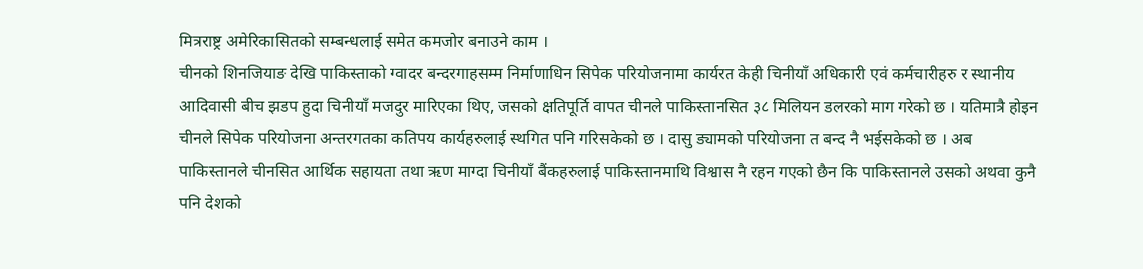मित्रराष्ट्र अमेरिकासितको सम्बन्धलाई समेत कमजोर बनाउने काम ।
चीनको शिनजियाङ देखि पाकिस्ताको ग्वादर बन्दरगाहसम्म निर्माणाधिन सिपेक परियोजनामा कार्यरत केही चिनीयाँ अधिकारी एवं कर्मचारीहरु र स्थानीय आदिवासी बीच झडप हुदा चिनीयाँ मजदुर मारिएका थिए, जसको क्षतिपूर्ति वापत चीनले पाकिस्तानसित ३८ मिलियन डलरको माग गरेको छ । यतिमात्रै होइन चीनले सिपेक परियोजना अन्तरगतका कतिपय कार्यहरुलाई स्थगित पनि गरिसकेको छ । दासु ड्यामको परियोजना त बन्द नै भईसकेको छ । अब पाकिस्तानले चीनसित आर्थिक सहायता तथा ऋण माग्दा चिनीयाँ बैंकहरुलाई पाकिस्तानमाथि विश्वास नै रहन गएको छैन कि पाकिस्तानले उसको अथवा कुनै पनि देशको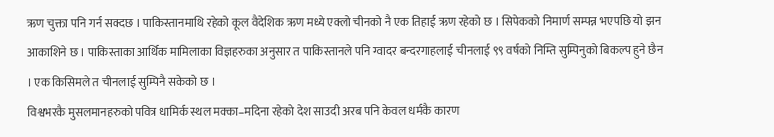ऋण चुक्ता पनि गर्न सक्दछ । पाकिस्तानमाथि रहेको कूल वैदेशिक ऋण मध्ये एक्लो चीनको नै एक तिहाई ऋण रहेको छ । सिपेकको निमार्ण सम्पन्न भएपछि यो झन आकाशिने छ । पाकिस्ताका आर्थिक मामिलाका विज्ञहरुका अनुसार त पाकिस्तानले पनि ग्वादर बन्दरगाहलाई चीनलाई ९९ वर्षको निम्ति सुम्पिनुको बिकल्प हुने छैन । एक किसिमले त चीनलाई सुम्पिनै सकेको छ ।
विश्वभरकै मुसलमानहरुको पवित्र धामिर्क स्थल मक्का–मदिना रहेको देश साउदी अरब पनि केवल धर्मकै कारण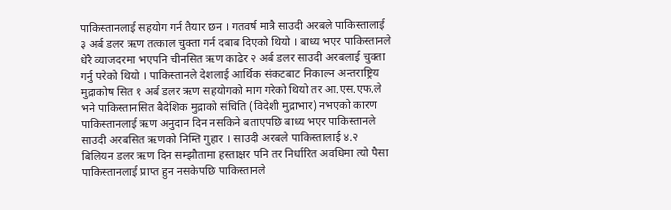पाकिस्तानलाई सहयोग गर्न तैयार छन । गतवर्ष मात्रै साउदी अरबले पाकिस्तालाई ३ अर्ब डलर ऋण तत्काल चुक्ता गर्न दबाब दिएको थियो । बाध्य भएर पाकिस्तानले धेरै व्याजदरमा भएपनि चीनसित ऋण काढेर २ अर्ब डलर साउदी अरबलाई चुक्ता गर्नु परेको थियो । पाकिस्तानले देशलाई आर्थिक संकटबाट निकाल्न अन्तराष्ट्रिय मुद्राकोष सित १ अर्ब डलर ऋण सहयोगको माग गरेको थियो तर आ.एस.एफ.ले भने पाकिस्तानसित बैदेशिक मुद्राको संचिति (विदेशी मुद्राभार) नभएको कारण पाकिस्तानलाई ऋण अनुदान दिन नसकिने बताएपछि बाध्य भएर पाकिस्तानले साउदी अरबसित ऋणको निम्ति गुहार । साउदी अरबले पाकिस्तालाई ४.२ बिलियन डलर ऋण दिन सम्झौतामा हस्ताक्षर पनि तर निर्धारित अवधिमा त्यो पैसा पाकिस्तानलाई प्राप्त हुन नसकेपछि पाकिस्तानले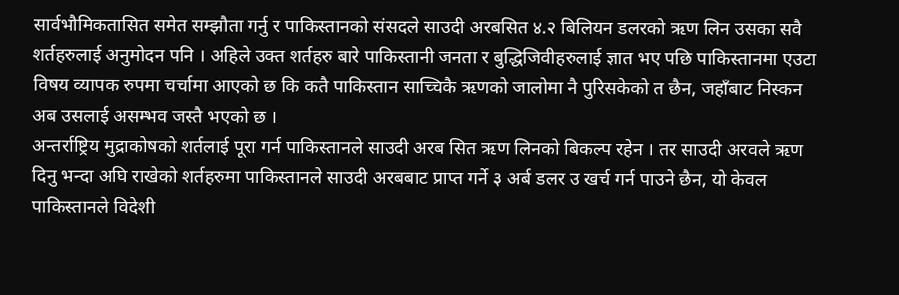सार्वभौमिकतासित समेत सम्झौता गर्नु र पाकिस्तानको संसदले साउदी अरबसित ४.२ बिलियन डलरको ऋण लिन उसका सवै शर्तहरुलाई अनुमोदन पनि । अहिले उक्त शर्तहरु बारे पाकिस्तानी जनता र बुद्धिजिवीहरुलाई ज्ञात भए पछि पाकिस्तानमा एउटा विषय व्यापक रुपमा चर्चामा आएको छ कि कतै पाकिस्तान साच्चिकै ऋणको जालोमा नै पुरिसकेको त छैन, जहाँबाट निस्कन अब उसलाई असम्भव जस्तै भएको छ ।
अन्तर्राष्ट्रिय मुद्राकोषको शर्तलाई पूरा गर्न पाकिस्तानले साउदी अरब सित ऋण लिनको बिकल्प रहेन । तर साउदी अरवले ऋण दिनु भन्दा अघि राखेको शर्तहरुमा पाकिस्तानले साउदी अरबबाट प्राप्त गर्ने ३ अर्ब डलर उ खर्च गर्न पाउने छैन, यो केवल पाकिस्तानले विदेशी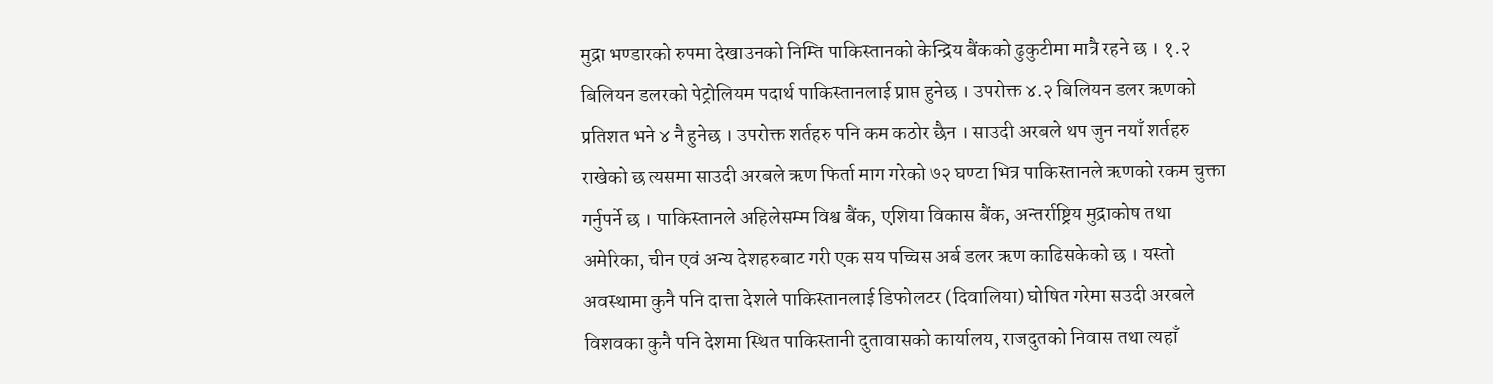मुद्रा भण्डारको रुपमा देखाउनको निम्ति पाकिस्तानको केन्द्रिय बैंकको ढुकुटीमा मात्रै रहने छ । १.२ बिलियन डलरको पेट्रोलियम पदार्थ पाकिस्तानलाई प्राप्त हुनेछ । उपरोक्त ४.२ बिलियन डलर ऋणको प्रतिशत भने ४ नै हुनेछ । उपरोक्त शर्तहरु पनि कम कठोर छैन । साउदी अरबले थप जुन नयाँ शर्तहरु राखेको छ त्यसमा साउदी अरबले ऋण फिर्ता माग गरेको ७२ घण्टा भित्र पाकिस्तानले ऋणको रकम चुक्ता गर्नुपर्ने छ । पाकिस्तानले अहिलेसम्म विश्व बैंक, एशिया विकास बैंक, अन्तर्राष्ट्रिय मुद्राकोष तथा अमेरिका, चीन एवं अन्य देशहरुबाट गरी एक सय पच्चिस अर्ब डलर ऋण काढिसकेको छ । यस्तो अवस्थामा कुनै पनि दात्ता देशले पाकिस्तानलाई डिफोलटर (दिवालिया) घोषित गरेमा सउदी अरबले विशवका कुनै पनि देशमा स्थित पाकिस्तानी दुतावासको कार्यालय, राजदुतको निवास तथा त्यहाँ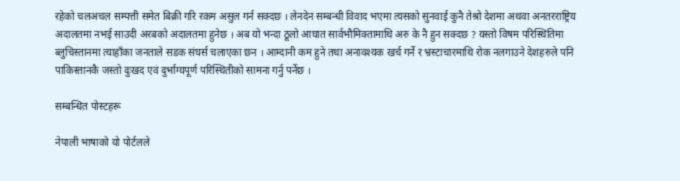रहेको चलअचल सम्पत्ती समेत बिक्री गरि रकम असुल गर्न सक्दछ । लेनदेन सम्बन्धी विवाद भएमा त्यसको सुनवाई कुनै तेश्रो देशमा अथवा अनतरराष्ट्रिय अदालतमा नभई साउदी अरबको अदालतमा हुनेछ । अब यो भन्दा ठूलो आघात सार्वभौमिक्तामाथि अरु के नै हुन सक्दछ ? यस्तो विषम परिस्थितिमा ब्लुचिस्तानमा त्याहाँका जनताले सडक संघर्स चलाएका छन । आम्दानी कम हुने तथा अनावश्यक खर्च गर्ने र भ्रस्टाचारमाथि रोक नलगाउने देशहरुले पनि पाकिस्तानकै जस्तो दुःखद एवं दुर्भाग्यपूर्ण परिस्थितीको सामना गर्नु पर्नेछ ।

सम्बन्धित पोस्टहरू

नेपाली भाषाको यो पोर्टलले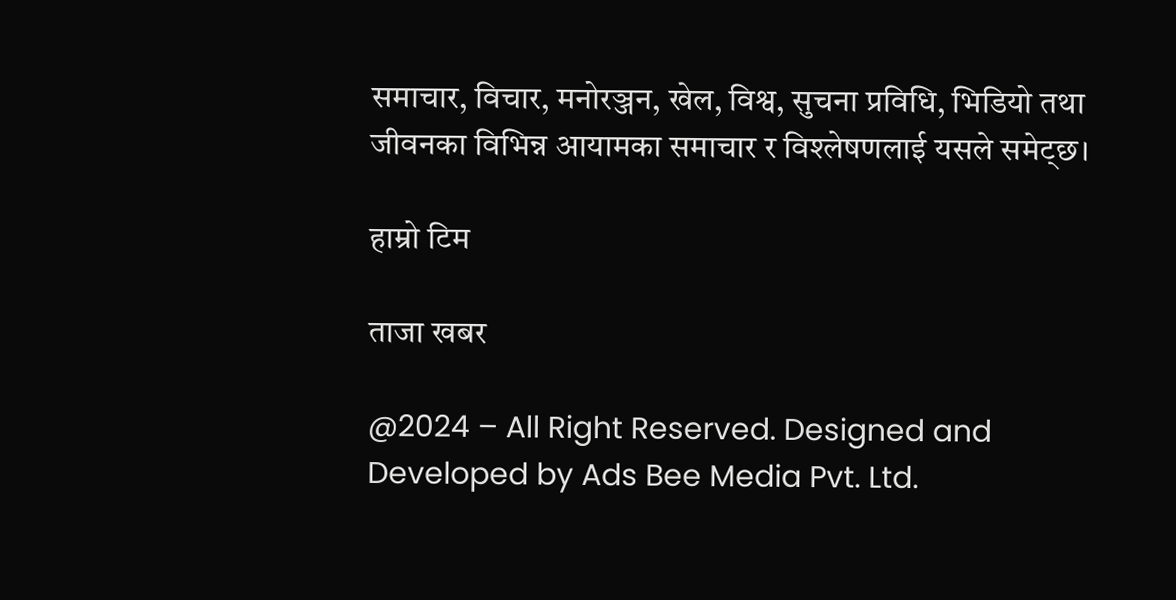समाचार, विचार, मनोरञ्जन, खेल, विश्व, सुचना प्रविधि, भिडियो तथा जीवनका विभिन्न आयामका समाचार र विश्लेषणलाई यसले समेट्छ।

हाम्रो टिम

ताजा खबर

@2024 – All Right Reserved. Designed and Developed by Ads Bee Media Pvt. Ltd.